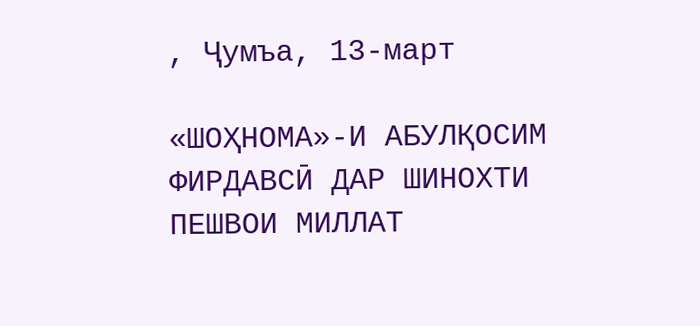, Ҷумъа, 13-март

«ШОҲНОМА»-И АБУЛҚОСИМ ФИРДАВСӢ ДАР ШИНОХТИ ПЕШВОИ МИЛЛАТ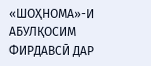«ШОҲНОМА»-И АБУЛҚОСИМ ФИРДАВСӢ ДАР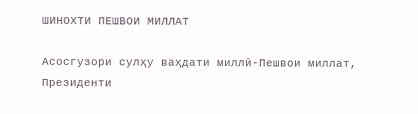ШИНОХТИ ПЕШВОИ МИЛЛАТ

Асосгузори сулҳу ваҳдати миллӣ-Пешвои миллат, Президенти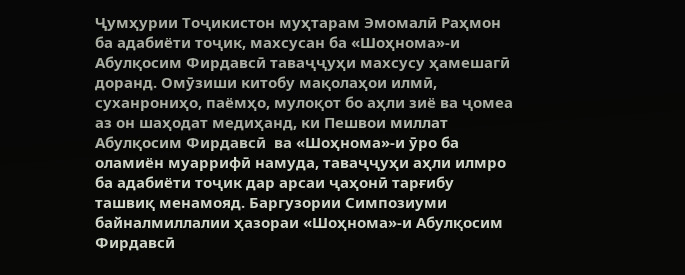Ҷумҳурии Тоҷикистон муҳтарам Эмомалӣ Раҳмон ба адабиёти тоҷик, махсусан ба «Шоҳнома»-и Абулқосим Фирдавсӣ таваҷҷуҳи махсусу ҳамешагӣ доранд. Омӯзиши китобу мақолаҳои илмӣ, суханрониҳо, паёмҳо, мулоқот бо аҳли зиё ва ҷомеа аз он шаҳодат медиҳанд, ки Пешвои миллат  Абулқосим Фирдавсӣ  ва «Шоҳнома»-и ӯро ба оламиён муаррифӣ намуда, таваҷҷуҳи аҳли илмро ба адабиёти тоҷик дар арсаи ҷаҳонӣ тарғибу ташвиқ менамояд. Баргузории Симпозиуми байналмиллалии ҳазораи «Шоҳнома»-и Абулқосим Фирдавсӣ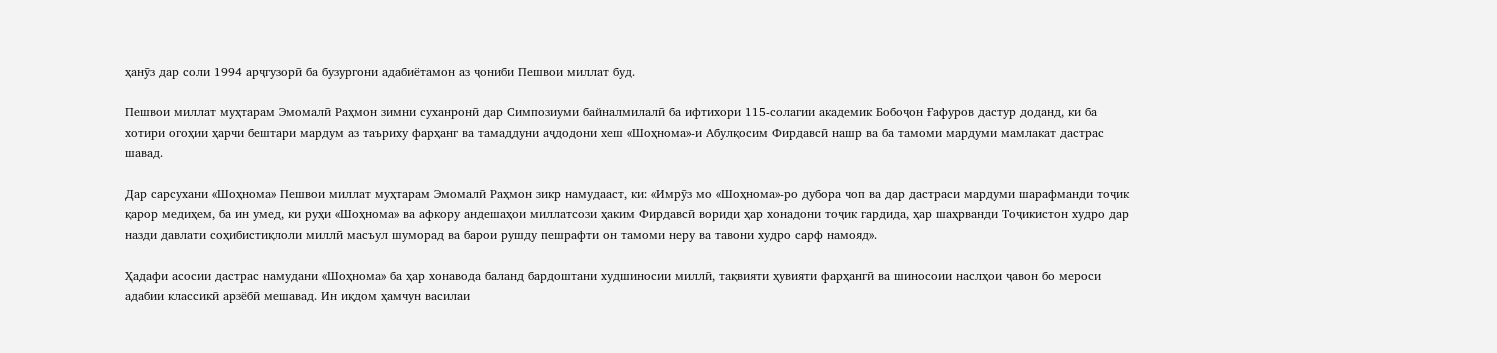ҳанӯз дар соли 1994 арҷгузорӣ ба бузургони адабиётамон аз ҷониби Пешвои миллат буд.

Пешвои миллат муҳтарам Эмомалӣ Раҳмон зимни суханронӣ дар Симпозиуми байналмилалӣ ба ифтихори 115-солагии академик Бобоҷон Ғафуров дастур доданд, ки ба хотири огоҳии ҳарчи бештари мардум аз таъриху фарҳанг ва тамаддуни аҷдодони хеш «Шоҳнома»-и Абулқосим Фирдавсӣ нашр ва ба тамоми мардуми мамлакат дастрас шавад.

Дар сарсухани «Шоҳнома» Пешвои миллат муҳтарам Эмомалӣ Раҳмон зикр намудааст, ки: «Имрӯз мо «Шоҳнома»-ро дубора чоп ва дар дастраси мардуми шарафманди тоҷик қарор медиҳем, ба ин умед, ки руҳи «Шоҳнома» ва афкору андешаҳои миллатсози ҳаким Фирдавсӣ вориди ҳар хонадони тоҷик гардида, ҳар шаҳрванди Тоҷикистон худро дар назди давлати соҳибистиқлоли миллӣ масъул шуморад ва барои рушду пешрафти он тамоми неру ва тавони худро сарф намояд».

Ҳадафи асосии дастрас намудани «Шоҳнома» ба ҳар хонавода баланд бардоштани худшиносии миллӣ, тақвияти ҳувияти фарҳангӣ ва шиносоии наслҳои ҷавон бо мероси адабии классикӣ арзёбӣ мешавад. Ин иқдом ҳамчун василаи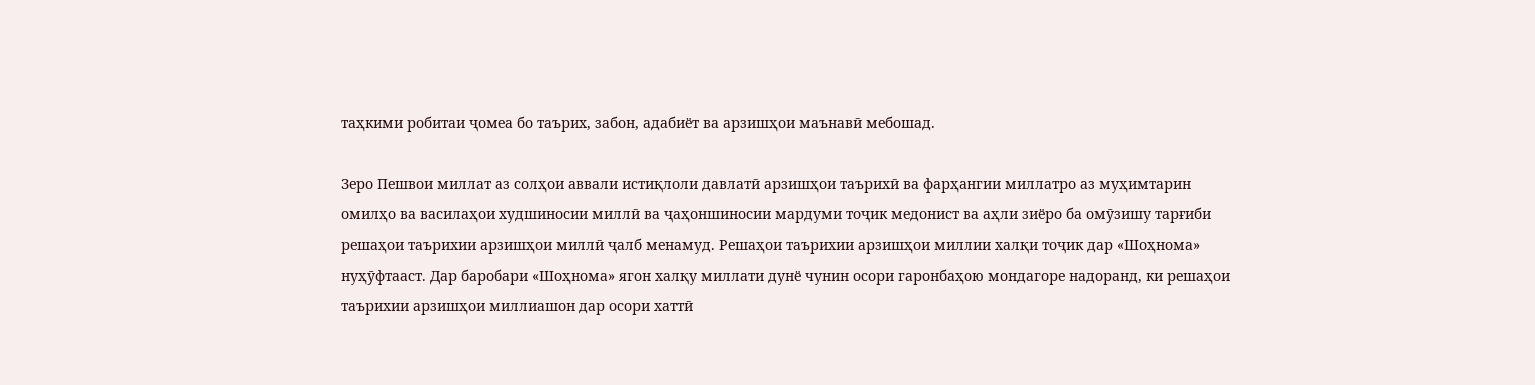таҳкими робитаи ҷомеа бо таърих, забон, адабиёт ва арзишҳои маънавӣ мебошад.

Зеро Пешвои миллат аз солҳои аввали истиқлоли давлатӣ арзишҳои таърихӣ ва фарҳангии миллатро аз муҳимтарин омилҳо ва василаҳои худшиносии миллӣ ва ҷаҳоншиносии мардуми тоҷик медонист ва аҳли зиёро ба омӯзишу тарғиби решаҳои таърихии арзишҳои миллӣ ҷалб менамуд. Решаҳои таърихии арзишҳои миллии халқи тоҷик дар «Шоҳнома» нуҳӯфтааст. Дар баробари «Шоҳнома» ягон халқу миллати дунё чунин осори гаронбаҳою мондагоре надоранд, ки решаҳои таърихии арзишҳои миллиашон дар осори хаттӣ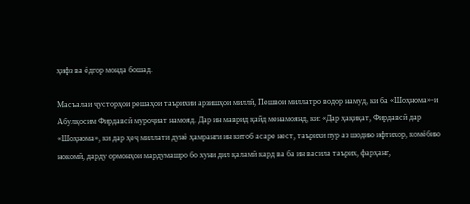ҳифз ва ёдгор монда бошад.

Масъалаи ҷусторҳои решаҳои таърихии арзишҳои миллӣ, Пешвои миллатро водор намуд, ки ба «Шоҳнома»-и Абулқосим Фирдавсӣ муроҷиат намояд. Дар ин маврид қайд менамоянд, ки: «Дар ҳақиқат, Фирдавсӣ дар «Шоҳнома», ки дар ҳеҷ миллати дунё ҳамранги ин китоб асаре нест, таърихи пур аз шодию ифтихор, комёбию нокомӣ, дарду ормонҳои мардумашро бо хуни дил қаламӣ кард ва ба ин васила таърих, фарҳанг,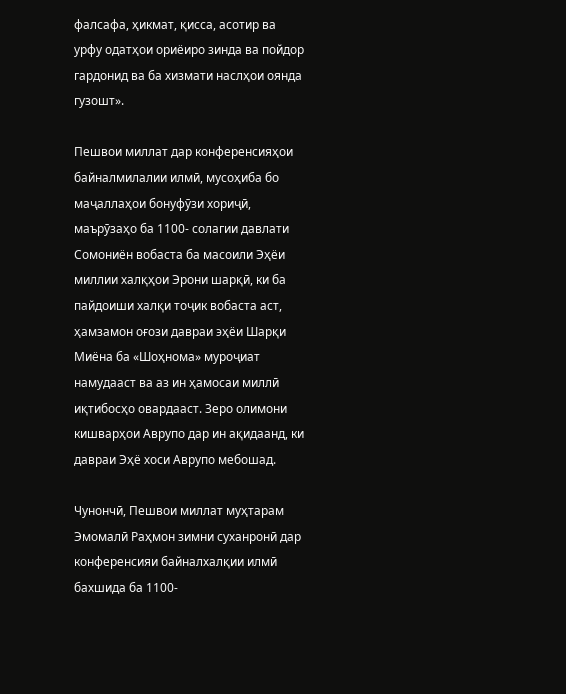фалсафа, ҳикмат, қисса, асотир ва урфу одатҳои ориёиро зинда ва пойдор гардонид ва ба хизмати наслҳои оянда гузошт».

Пешвои миллат дар конференсияҳои байналмилалии илмӣ, мусоҳиба бо маҷаллаҳои бонуфӯзи хориҷӣ, маърӯзаҳо ба 1100- солагии давлати Сомониён вобаста ба масоили Эҳёи миллии халқҳои Эрони шарқӣ, ки ба пайдоиши халқи тоҷик вобаста аст, ҳамзамон оғози давраи эҳёи Шарқи Миёна ба «Шоҳнома» муроҷиат намудааст ва аз ин ҳамосаи миллӣ иқтибосҳо овардааст. Зеро олимони кишварҳои Аврупо дар ин ақидаанд, ки давраи Эҳё хоси Аврупо мебошад.

Чунончӣ, Пешвои миллат муҳтарам Эмомалӣ Раҳмон зимни суханронӣ дар конференсияи байналхалқии илмӣ бахшида ба 1100-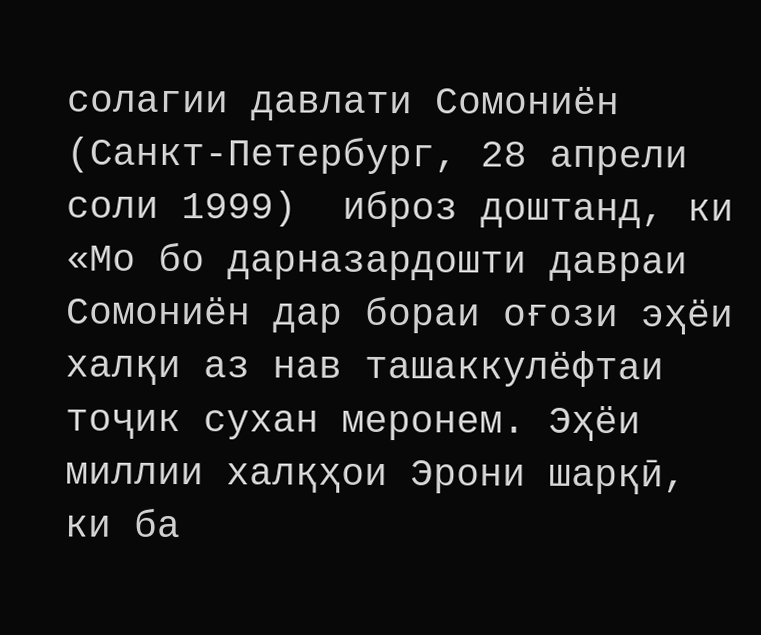солагии давлати Сомониён (Санкт-Петербург, 28 апрели соли 1999)  иброз доштанд, ки «Мо бо дарназардошти давраи Сомониён дар бораи оғози эҳёи халқи аз нав ташаккулёфтаи тоҷик сухан меронем. Эҳёи миллии халқҳои Эрони шарқӣ, ки ба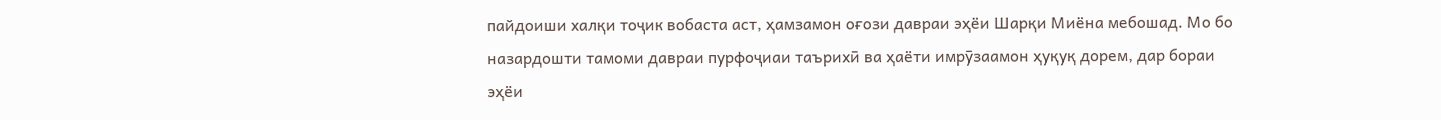пайдоиши халқи тоҷик вобаста аст, ҳамзамон оғози давраи эҳёи Шарқи Миёна мебошад. Мо бо назардошти тамоми давраи пурфоҷиаи таърихӣ ва ҳаёти имрӯзаамон ҳуқуқ дорем, дар бораи эҳёи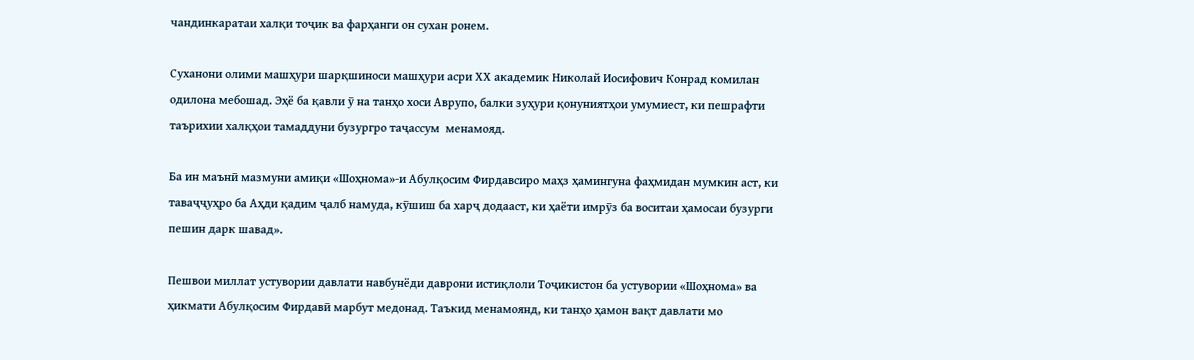чандинкаратаи халқи тоҷик ва фарҳанги он сухан ронем.

Суханони олими машҳури шарқшиноси машҳури асри ХХ академик Николай Иосифович Конрад комилан одилона мебошад. Эҳё ба қавли ӯ на танҳо хоси Аврупо, балки зуҳури қонуниятҳои умумиест, ки пешрафти таърихии халқҳои тамаддуни бузургро таҷассум  менамояд.

Ба ин маънӣ мазмуни амиқи «Шоҳнома»-и Абулқосим Фирдавсиро маҳз ҳамингуна фаҳмидан мумкин аст, ки таваҷҷуҳро ба Аҳди қадим ҷалб намуда, кӯшиш ба харҷ додааст, ки ҳаёти имрӯз ба воситаи ҳамосаи бузурги пешин дарк шавад».

Пешвои миллат устувории давлати навбунёди даврони истиқлоли Тоҷикистон ба устувории «Шоҳнома» ва ҳикмати Абулқосим Фирдавӣ марбут медонад. Таъкид менамоянд, ки танҳо ҳамон вақт давлати мо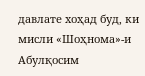давлате хоҳад буд, ки мисли «Шоҳнома»-и Абулқосим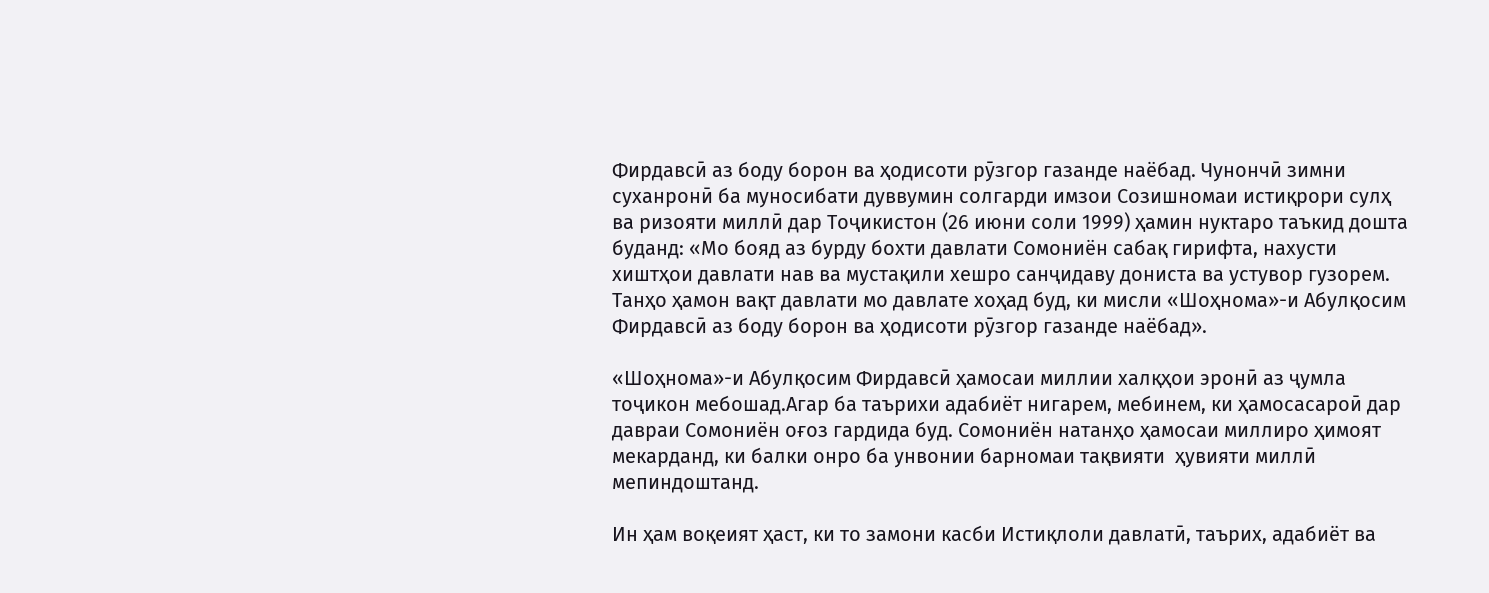Фирдавсӣ аз боду борон ва ҳодисоти рӯзгор газанде наёбад. Чунончӣ зимни суханронӣ ба муносибати дуввумин солгарди имзои Созишномаи истиқрори сулҳ ва ризояти миллӣ дар Тоҷикистон (26 июни соли 1999) ҳамин нуктаро таъкид дошта буданд: «Мо бояд аз бурду бохти давлати Сомониён сабақ гирифта, нахусти хиштҳои давлати нав ва мустақили хешро санҷидаву дониста ва устувор гузорем. Танҳо ҳамон вақт давлати мо давлате хоҳад буд, ки мисли «Шоҳнома»-и Абулқосим Фирдавсӣ аз боду борон ва ҳодисоти рӯзгор газанде наёбад».

«Шоҳнома»-и Абулқосим Фирдавсӣ ҳамосаи миллии халқҳои эронӣ аз ҷумла тоҷикон мебошад.Агар ба таърихи адабиёт нигарем, мебинем, ки ҳамосасароӣ дар давраи Сомониён оғоз гардида буд. Сомониён натанҳо ҳамосаи миллиро ҳимоят мекарданд, ки балки онро ба унвонии барномаи тақвияти  ҳувияти миллӣ мепиндоштанд.

Ин ҳам воқеият ҳаст, ки то замони касби Истиқлоли давлатӣ, таърих, адабиёт ва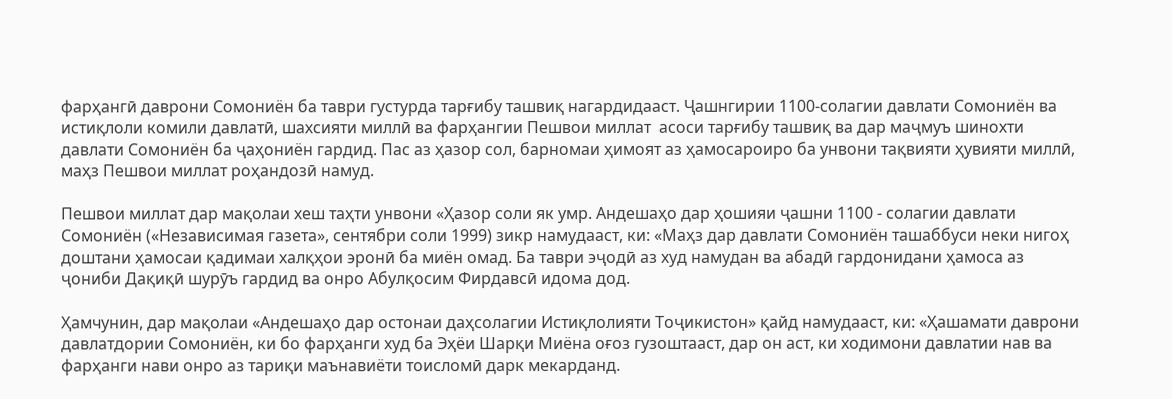фарҳангӣ даврони Сомониён ба таври густурда тарғибу ташвиқ нагардидааст. Ҷашнгирии 1100-солагии давлати Сомониён ва истиқлоли комили давлатӣ, шахсияти миллӣ ва фарҳангии Пешвои миллат  асоси тарғибу ташвиқ ва дар маҷмуъ шинохти давлати Сомониён ба ҷаҳониён гардид. Пас аз ҳазор сол, барномаи ҳимоят аз ҳамосароиро ба унвони тақвияти ҳувияти миллӣ, маҳз Пешвои миллат роҳандозӣ намуд.

Пешвои миллат дар мақолаи хеш таҳти унвони «Ҳазор соли як умр. Андешаҳо дар ҳошияи ҷашни 1100 - солагии давлати Сомониён («Независимая газета», сентябри соли 1999) зикр намудааст, ки: «Маҳз дар давлати Сомониён ташаббуси неки нигоҳ доштани ҳамосаи қадимаи халқҳои эронӣ ба миён омад. Ба таври эҷодӣ аз худ намудан ва абадӣ гардонидани ҳамоса аз ҷониби Дақиқӣ шурӯъ гардид ва онро Абулқосим Фирдавсӣ идома дод.

Ҳамчунин, дар мақолаи «Андешаҳо дар остонаи даҳсолагии Истиқлолияти Тоҷикистон» қайд намудааст, ки: «Ҳашамати даврони давлатдории Сомониён, ки бо фарҳанги худ ба Эҳёи Шарқи Миёна оғоз гузоштааст, дар он аст, ки ходимони давлатии нав ва фарҳанги нави онро аз тариқи маънавиёти тоисломӣ дарк мекарданд.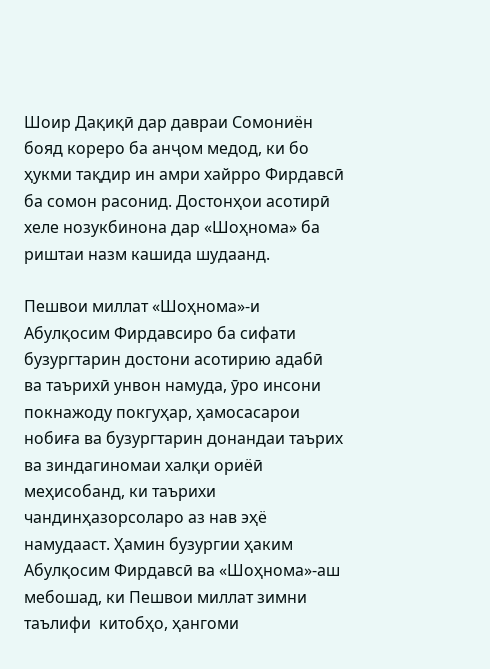Шоир Дақиқӣ дар давраи Сомониён бояд кореро ба анҷом медод, ки бо ҳукми тақдир ин амри хайрро Фирдавсӣ ба сомон расонид. Достонҳои асотирӣ хеле нозукбинона дар «Шоҳнома» ба риштаи назм кашида шудаанд.

Пешвои миллат «Шоҳнома»-и Абулқосим Фирдавсиро ба сифати бузургтарин достони асотирию адабӣ ва таърихӣ унвон намуда, ӯро инсони покнажоду покгуҳар, ҳамосасарои нобиға ва бузургтарин донандаи таърих ва зиндагиномаи халқи ориёӣ меҳисобанд, ки таърихи чандинҳазорсоларо аз нав эҳё намудааст. Ҳамин бузургии ҳаким Абулқосим Фирдавсӣ ва «Шоҳнома»-аш мебошад, ки Пешвои миллат зимни таълифи  китобҳо, ҳангоми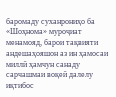баромаду суханрониҳо ба «Шоҳнома» муроҷиат менамояд, барои тақвияти андешаҳояшон аз ин ҳамосаи миллӣ ҳамчун санаду сарчашмаи воқеӣ далелу иқтибос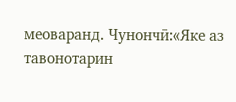меоваранд. Чунончӣ:«Яке аз тавонотарин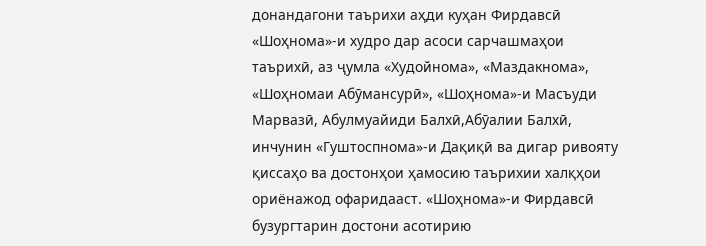донандагони таърихи аҳди куҳан Фирдавсӣ «Шоҳнома»-и худро дар асоси сарчашмаҳои таърихӣ, аз ҷумла «Худойнома», «Маздакнома», «Шоҳномаи Абӯмансурӣ», «Шоҳнома»-и Масъуди Марвазӣ, Абулмуайиди Балхӣ,Абӯалии Балхӣ, инчунин «Гуштоспнома»-и Дақиқӣ ва дигар ривояту қиссаҳо ва достонҳои ҳамосию таърихии халқҳои ориёнажод офаридааст. «Шоҳнома»-и Фирдавсӣ бузургтарин достони асотирию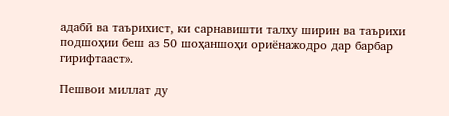адабӣ ва таърихист, ки сарнавишти талху ширин ва таърихи подшоҳии беш аз 50 шоҳаншоҳи ориёнажодро дар барбар гирифтааст».

Пешвои миллат ду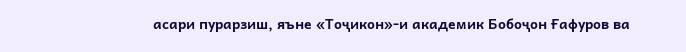асари пурарзиш, яъне «Тоҷикон»-и академик Бобоҷон Ғафуров ва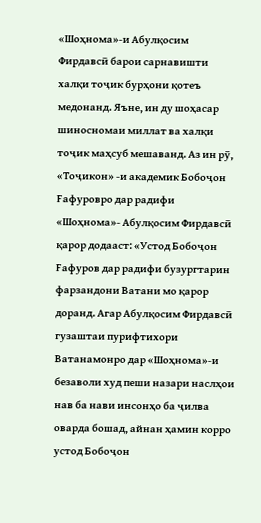«Шоҳнома»-и Абулқосим Фирдавсӣ барои сарнавишти халқи тоҷик бурҳони қотеъ медонанд. Яъне, ин ду шоҳасар шиносномаи миллат ва халқи тоҷик маҳсуб мешаванд. Аз ин рӯ,  «Тоҷикон» -и академик Бобоҷон Fафуровро дар радифи «Шоҳнома»- Абулқосим Фирдавсӣ қарор додааст: «Устод Бобоҷон Fафуров дар радифи бузургтарин фарзандони Ватани мо қарор доранд. Агар Абулқосим Фирдавсӣ гузаштаи пурифтихори Ватанамонро дар «Шоҳнома»-и безаволи худ пеши назари наслҳои нав ба нави инсонҳо ба ҷилва оварда бошад, айнан ҳамин корро устод Бобоҷон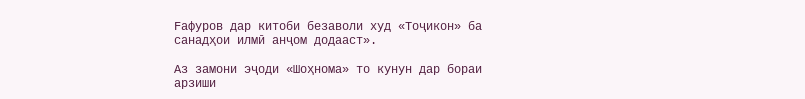Fафуров дар китоби безаволи худ «Тоҷикон» ба санадҳои илмӣ анҷом додааст».

Аз замони эҷоди «Шоҳнома» то кунун дар бораи арзиши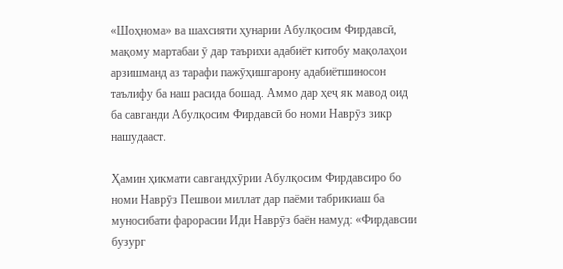«Шоҳнома» ва шахсияти ҳунарии Абулқосим Фирдавсӣ, мақому мартабаи ӯ дар таърихи адабиёт китобу мақолаҳои арзишманд аз тарафи пажӯҳишгарону адабиётшиносон таълифу ба наш расида бошад. Аммо дар ҳеҷ як мавод оид ба савганди Абулқосим Фирдавсӣ бо номи Наврӯз зикр нашудааст.

Ҳамин ҳикмати савгандхӯрии Абулқосим Фирдавсиро бо номи Наврӯз Пешвои миллат дар паёми табрикиаш ба муносибати фарорасии Иди Наврӯз баён намуд: «Фирдавсии бузург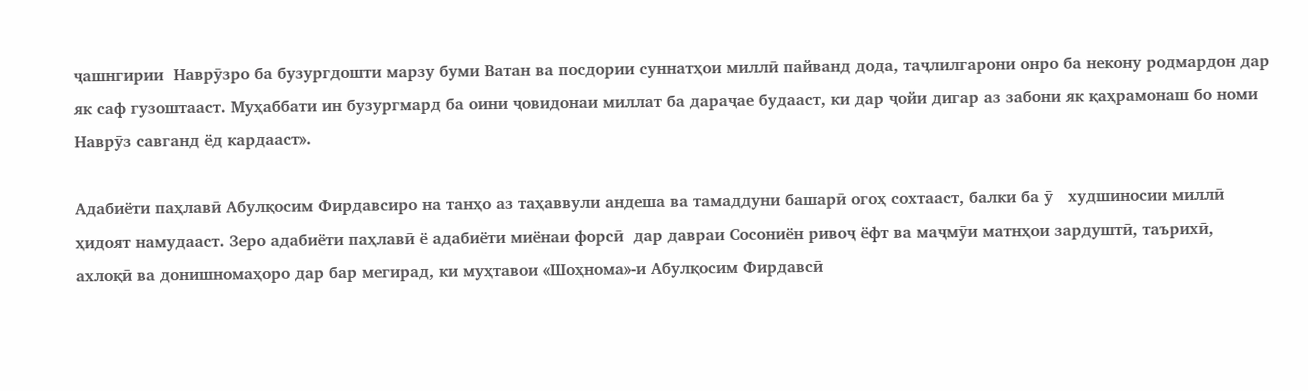ҷашнгирии  Наврӯзро ба бузургдошти марзу буми Ватан ва посдории суннатҳои миллӣ пайванд дода, таҷлилгарони онро ба некону родмардон дар як саф гузоштааст. Муҳаббати ин бузургмард ба оини ҷовидонаи миллат ба дараҷае будааст, ки дар ҷойи дигар аз забони як қаҳрамонаш бо номи Наврӯз савганд ёд кардааст».

Адабиёти паҳлавӣ Абулқосим Фирдавсиро на танҳо аз таҳаввули андеша ва тамаддуни башарӣ огоҳ сохтааст, балки ба ӯ   худшиносии миллӣ ҳидоят намудааст. Зеро адабиёти паҳлавӣ ё адабиёти миёнаи форсӣ  дар давраи Сосониён ривоҷ ёфт ва маҷмӯи матнҳои зардуштӣ, таърихӣ, ахлоқӣ ва донишномаҳоро дар бар мегирад, ки муҳтавои «Шоҳнома»-и Абулқосим Фирдавсӣ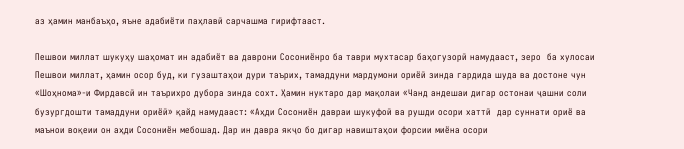аз ҳамин манбаъҳо, яъне адабиёти паҳлавӣ сарчашма гирифтааст.

Пешвои миллат шукуҳу шаҳомат ин адабиёт ва даврони Сосониёнро ба таври мухтасар баҳогузорӣ намудааст, зеро  ба хулосаи Пешвои миллат, ҳамин осор буд, ки гузаштаҳои дури таърих, тамаддуни мардумони ориёӣ зинда гардида шуда ва достоне чун «Шоҳнома»-и Фирдавсӣ ин таърихро дубора зинда сохт. Ҳамин нуктаро дар мақолаи «Чанд андешаи дигар остонаи ҷашни соли бузургдошти тамаддуни ориёӣ» қайд намудааст: «Аҳди Сосониён давраи шукуфоӣ ва рушди осори хаттӣ  дар суннати ориё ва маънои воқеии он аҳди Сосониён мебошад. Дар ин давра якҷо бо дигар навиштаҳои форсии миёна осори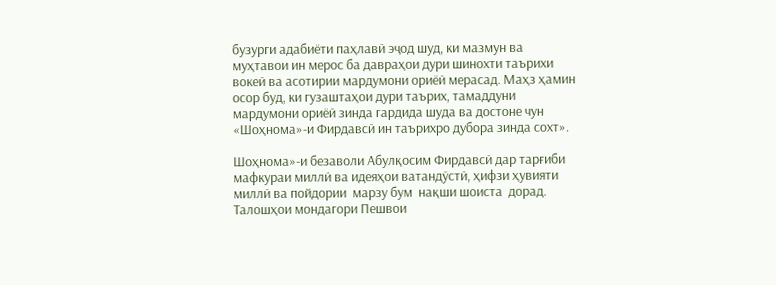бузурги адабиёти паҳлавӣ эҷод шуд, ки мазмун ва муҳтавои ин мерос ба давраҳои дури шинохти таърихи вокеӣ ва асотирии мардумони ориёӣ мерасад. Маҳз ҳамин осор буд, ки гузаштаҳои дури таърих, тамаддуни мардумони ориёӣ зинда гардида шуда ва достоне чун «Шоҳнома»-и Фирдавсӣ ин таърихро дубора зинда сохт».

Шоҳнома»-и безаволи Абулқосим Фирдавсӣ дар тарғиби мафкураи миллӣ ва идеяҳои ватандӯстӣ, ҳифзи ҳувияти миллӣ ва пойдории  марзу бум  нақши шоиста  дорад. Талошҳои мондагори Пешвои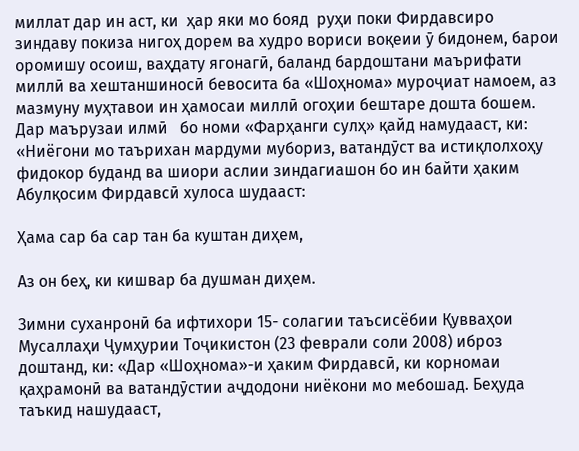миллат дар ин аст, ки  ҳар яки мо бояд  руҳи поки Фирдавсиро зиндаву покиза нигоҳ дорем ва худро вориси воқеии ӯ бидонем, барои оромишу осоиш, ваҳдату ягонагӣ, баланд бардоштани маърифати миллӣ ва хештаншиносӣ бевосита ба «Шоҳнома» муроҷиат намоем, аз мазмуну муҳтавои ин ҳамосаи миллӣ огоҳии бештаре дошта бошем. Дар маърузаи илмӣ   бо номи «Фарҳанги сулҳ» қайд намудааст, ки: «Ниёгони мо таърихан мардуми мубориз, ватандӯст ва истиқлолхоҳу фидокор буданд ва шиори аслии зиндагиашон бо ин байти ҳаким Абулқосим Фирдавсӣ хулоса шудааст:

Ҳама сар ба сар тан ба куштан диҳем,

Аз он беҳ, ки кишвар ба душман диҳем.

Зимни суханронӣ ба ифтихори 15- солагии таъсисёбии Қувваҳои Мусаллаҳи Ҷумҳурии Тоҷикистон (23 феврали соли 2008) иброз доштанд, ки: «Дар «Шоҳнома»-и ҳаким Фирдавсӣ, ки корномаи қаҳрамонӣ ва ватандӯстии аҷдодони ниёкони мо мебошад. Беҳуда таъкид нашудааст,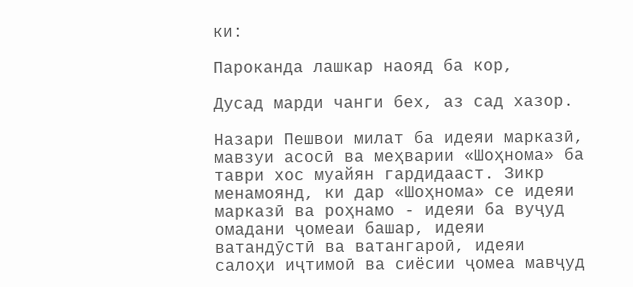ки:

Пароканда лашкар наояд ба кор,

Дусад марди чанги бех, аз сад хазор.

Назари Пешвои милат ба идеяи марказӣ, мавзуи асосӣ ва меҳварии «Шоҳнома» ба таври хос муайян гардидааст. Зикр менамоянд, ки дар «Шоҳнома» се идеяи марказӣ ва роҳнамо - идеяи ба вуҷуд омадани ҷомеаи башар, идеяи ватандӯстӣ ва ватангароӣ, идеяи салоҳи иҷтимоӣ ва сиёсии ҷомеа мавҷуд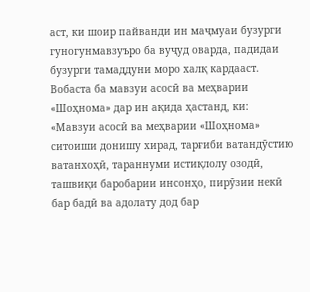аст, ки шоир пайванди ин маҷмуаи бузурги гуногунмавзуъро ба вуҷуд оварда, падидаи бузурги тамаддуни моро халқ кардааст. Вобаста ба мавзуи асосӣ ва меҳварии «Шоҳнома» дар ин ақида ҳастанд, ки: «Мавзуи асосӣ ва меҳварии «Шоҳнома» ситоиши донишу хирад, тарғиби ватандӯстию ватанхоҳӣ, тараннуми истиқлолу озодӣ, ташвиқи баробарии инсонҳо, пирӯзии некӣ бар бадӣ ва адолату дод бар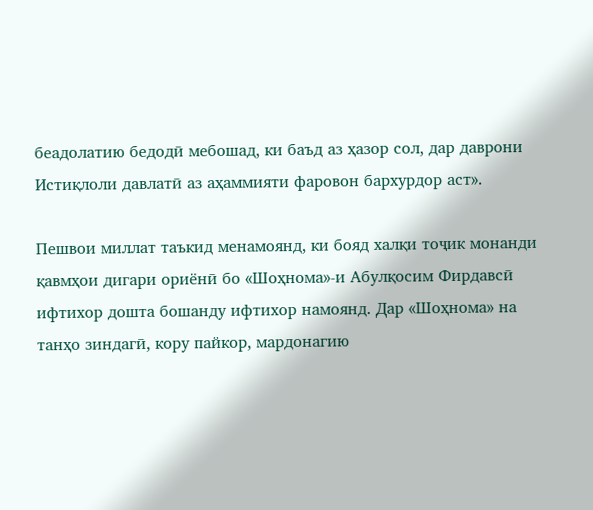беадолатию бедодӣ мебошад, ки баъд аз ҳазор сол, дар даврони Истиқлоли давлатӣ аз аҳаммияти фаровон бархурдор аст».

Пешвои миллат таъкид менамоянд, ки бояд халқи тоҷик монанди қавмҳои дигари ориёнӣ бо «Шоҳнома»-и Абулқосим Фирдавсӣ ифтихор дошта бошанду ифтихор намоянд. Дар «Шоҳнома» на танҳо зиндагӣ, кору пайкор, мардонагию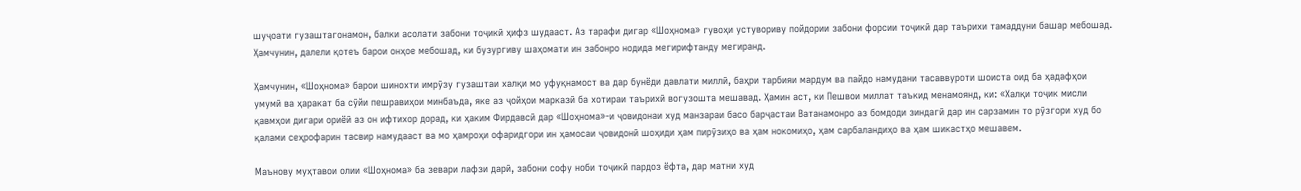шуҷоати гузаштагонамон, балки асолати забони тоҷикӣ ҳифз шудааст. Аз тарафи дигар «Шоҳнома» гувоҳи устувориву пойдории забони форсии тоҷикӣ дар таърихи тамаддуни башар мебошад. Ҳамчунин, далели қотеъ барои онҳое мебошад, ки бузургиву шаҳомати ин забонро нодида мегирифтанду мегиранд.

Ҳамчунин, «Шоҳнома» барои шинохти имрӯзу гузаштаи халқи мо уфуқнамост ва дар бунёди давлати миллӣ, баҳри тарбияи мардум ва пайдо намудани тасаввуроти шоиста оид ба ҳадафҳои умумӣ ва ҳаракат ба сӯйи пешравиҳои минбаъда, яке аз ҷойҳои марказӣ ба хотираи таърихӣ вогузошта мешавад. Ҳамин аст, ки Пешвои миллат таъкид менамоянд, ки: «Халқи тоҷик мисли қавмҳои дигари ориёӣ аз он ифтихор дорад, ки ҳаким Фирдавсӣ дар «Шоҳнома»-и ҷовидонаи худ манзараи басо барҷастаи Ватанамонро аз бомдоди зиндагӣ дар ин сарзамин то рӯзгори худ бо қалами сеҳрофарин тасвир намудааст ва мо ҳамроҳи офаридгори ин ҳамосаи ҷовидонӣ шоҳиди ҳам пирӯзиҳо ва ҳам нокомиҳо, ҳам сарбаландиҳо ва ҳам шикастҳо мешавем.

Маънову муҳтавои олии «Шоҳнома» ба зевари лафзи дарӣ, забони софу ноби тоҷикӣ пардоз ёфта, дар матни худ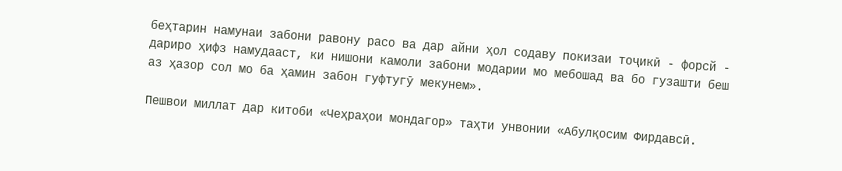беҳтарин намунаи забони равону расо ва дар айни ҳол содаву покизаи тоҷикӣ - форсй - дариро ҳифз намудааст, ки нишони камоли забони модарии мо мебошад ва бо гузашти беш аз ҳазор сол мо ба ҳамин забон гуфтугӯ мекунем».

Пешвои миллат дар китоби «Чеҳраҳои мондагор» таҳти унвонии «Абулқосим Фирдавсӣ.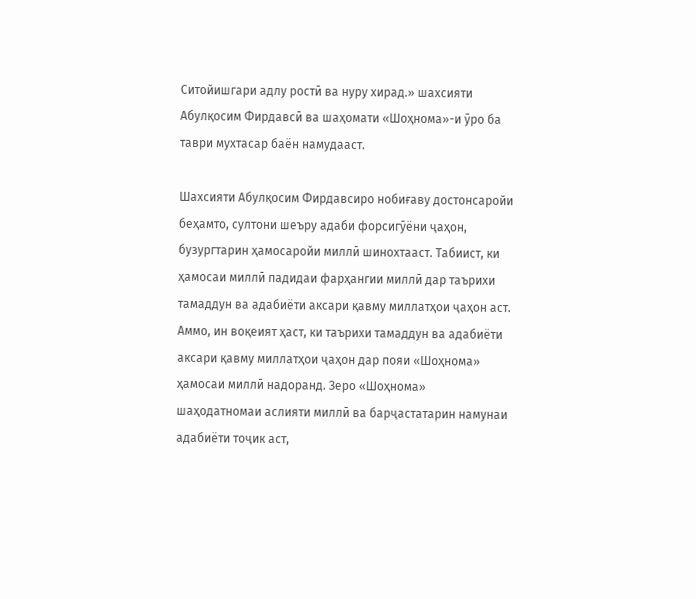Ситойишгари адлу ростӣ ва нуру хирад.» шахсияти Абулқосим Фирдавсӣ ва шаҳомати «Шоҳнома»-и ӯро ба таври мухтасар баён намудааст.

Шахсияти Абулқосим Фирдавсиро нобиғаву достонсаройи беҳамто, султони шеъру адаби форсигӯёни ҷаҳон, бузургтарин ҳамосаройи миллӣ шинохтааст. Табиист, ки ҳамосаи миллӣ падидаи фарҳангии миллӣ дар таърихи тамаддун ва адабиёти аксари қавму миллатҳои ҷаҳон аст. Аммо, ин воқеият ҳаст, ки таърихи тамаддун ва адабиёти аксари қавму миллатҳои ҷаҳон дар пояи «Шоҳнома» ҳамосаи миллӣ надоранд. Зеро «Шоҳнома» шаҳодатномаи аслияти миллӣ ва барҷастатарин намунаи адабиёти тоҷик аст,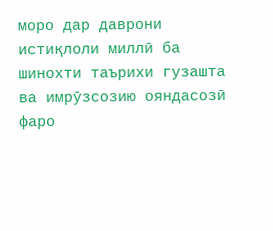моро дар даврони истиқлоли миллӣ ба шинохти таърихи гузашта ва имрӯзсозию ояндасозӣ фаро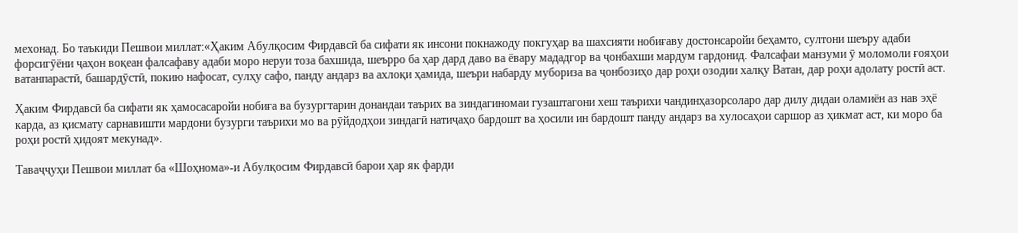мехонад. Бо таъкиди Пешвои миллат:«Ҳаким Абулқосим Фирдавсӣ ба сифати як инсони покнажоду покгуҳар ва шахсияти нобиғаву достонсаройи беҳамто, султони шеъру адаби форсигӯёни ҷаҳон воқеан фалсафаву адаби моро неруи тоза бахшида, шеърро ба ҳар дард даво ва ёвару мададгор ва ҷонбахши мардум гардонид. Фалсафаи манзуми ӯ моломоли ғояҳои ватанпарастӣ, башардӯстӣ, покию нафосат, сулҳу сафо, панду андарз ва ахлоқи ҳамида, шеъри набарду мубориза ва ҷонбозиҳо дар роҳи озодии халқу Ватан, дар роҳи адолату ростӣ аст.

Ҳаким Фирдавсӣ ба сифати як ҳамосасаройи нобиға ва бузургтарин донандаи таърих ва зиндагиномаи гузаштагони хеш таърихи чандинҳазорсоларо дар дилу дидаи оламиён аз нав эҳё карда, аз қисмату сарнавишти мардони бузурги таърихи мо ва рӯйдодҳои зиндагӣ натиҷаҳо бардошт ва ҳосили ин бардошт панду андарз ва хулосаҳои саршор аз ҳикмат аст, ки моро ба роҳи ростӣ ҳидоят мекунад».

Таваҷҷуҳи Пешвои миллат ба «Шоҳнома»-и Абулқосим Фирдавсӣ барои ҳар як фарди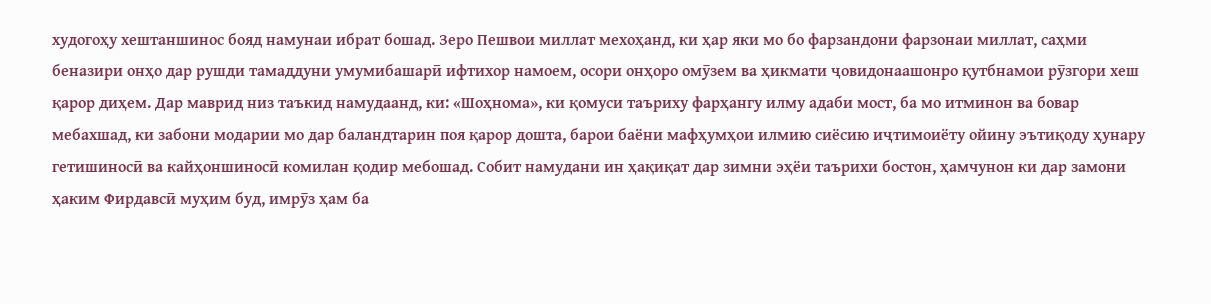худогоҳу хештаншинос бояд намунаи ибрат бошад. Зеро Пешвои миллат мехоҳанд, ки ҳар яки мо бо фарзандони фарзонаи миллат, саҳми беназири онҳо дар рушди тамаддуни умумибашарӣ ифтихор намоем, осори онҳоро омӯзем ва ҳикмати ҷовидонаашонро қутбнамои рӯзгори хеш қарор диҳем. Дар маврид низ таъкид намудаанд, ки: «Шоҳнома», ки қомуси таъриху фарҳангу илму адаби мост, ба мо итминон ва бовар мебахшад, ки забони модарии мо дар баландтарин поя қарор дошта, барои баёни мафҳумҳои илмию сиёсию иҷтимоиёту ойину эътиқоду ҳунару гетишиносӣ ва кайҳоншиносӣ комилан қодир мебошад. Собит намудани ин ҳақиқат дар зимни эҳёи таърихи бостон, ҳамчунон ки дар замони ҳаким Фирдавсӣ муҳим буд, имрӯз ҳам ба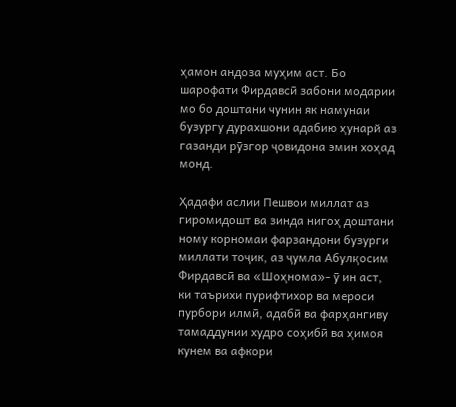ҳамон андоза муҳим аст. Бо шарофати Фирдавсӣ забони модарии мо бо доштани чунин як намунаи бузургу дурахшони адабию ҳунарй аз газанди рӯзгор ҷовидона эмин хоҳад монд.

Ҳадафи аслии Пешвои миллат аз гиромидошт ва зинда нигоҳ доштани ному корномаи фарзандони бузурги миллати тоҷик, аз ҷумла Абулқосим Фирдавсӣ ва «Шоҳнома»- ӯ ин аст, ки таърихи пурифтихор ва мероси пурбори илмӣ, адабӣ ва фарҳангиву тамаддунии худро соҳибӣ ва ҳимоя кунем ва афкори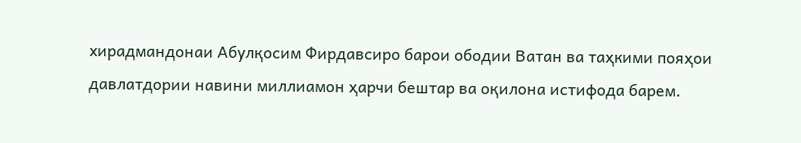хирадмандонаи Абулқосим Фирдавсиро барои ободии Ватан ва таҳкими пояҳои давлатдории навини миллиамон ҳарчи бештар ва оқилона истифода барем.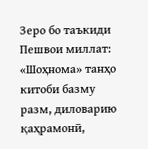Зеро бо таъкиди Пешвои миллат: «Шоҳнома» танҳо китоби базму разм, диловарию қаҳрамонӣ,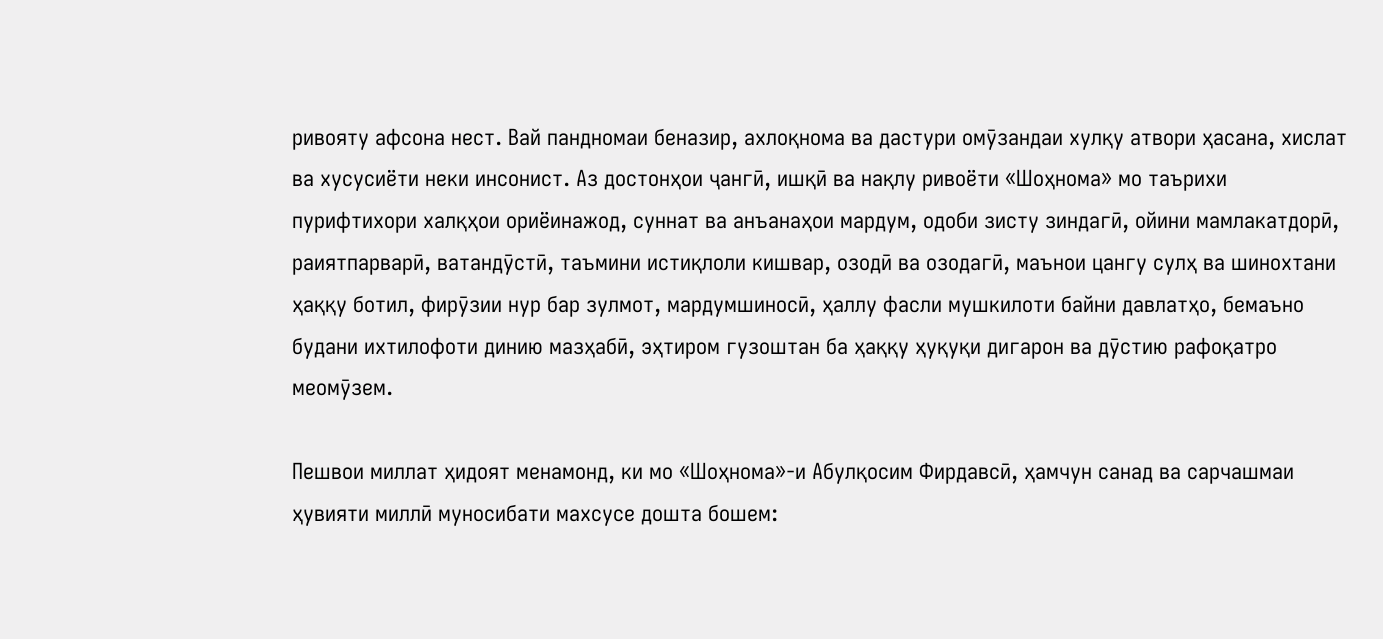ривояту афсона нест. Вай пандномаи беназир, ахлоқнома ва дастури омӯзандаи хулқу атвори ҳасана, хислат ва хусусиёти неки инсонист. Аз достонҳои ҷангӣ, ишқӣ ва нақлу ривоёти «Шоҳнома» мо таърихи пурифтихори халқҳои ориёинажод, суннат ва анъанаҳои мардум, одоби зисту зиндагӣ, ойини мамлакатдорӣ, раиятпарварӣ, ватандӯстӣ, таъмини истиқлоли кишвар, озодӣ ва озодагӣ, маънои цангу сулҳ ва шинохтани ҳаққу ботил, фирӯзии нур бар зулмот, мардумшиносӣ, ҳаллу фасли мушкилоти байни давлатҳо, бемаъно будани ихтилофоти динию мазҳабӣ, эҳтиром гузоштан ба ҳаққу ҳуқуқи дигарон ва дӯстию рафоқатро меомӯзем.

Пешвои миллат ҳидоят менамонд, ки мо «Шоҳнома»-и Абулқосим Фирдавсӣ, ҳамчун санад ва сарчашмаи ҳувияти миллӣ муносибати махсусе дошта бошем: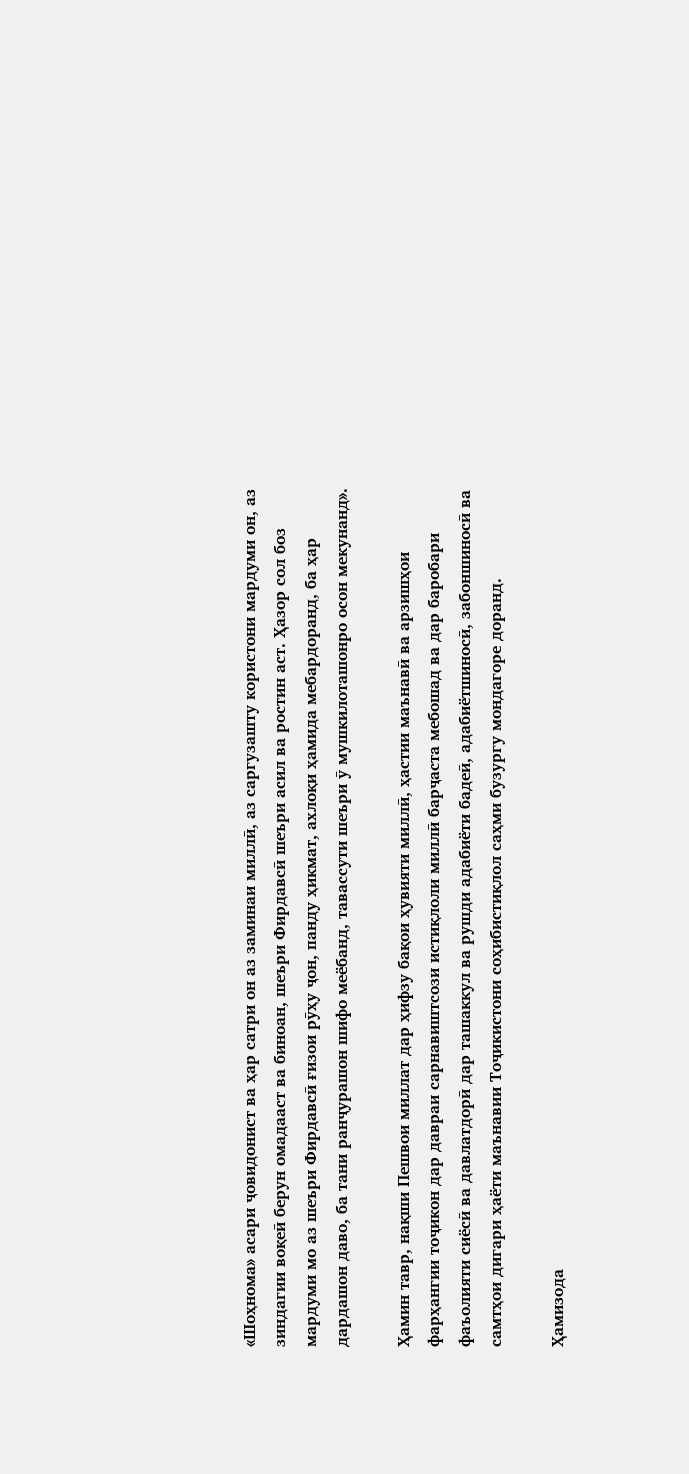«Шоҳнома» асари ҷовидонист ва ҳар сатри он аз заминаи миллӣ, аз саргузашту користони мардуми он, аз зиндагии воқеӣ берун омадааст ва биноан, шеъри Фирдавсӣ шеъри асил ва ростин аст. Ҳазор сол боз мардуми мо аз шеъри Фирдавсӣ ғизои рӯҳу ҷон, панду ҳикмат, ахлоқи ҳамида мебардоранд, ба ҳар дардашон даво, ба тани ранҷурашон шифо меёбанд, тавассути шеъри ӯ мушкилоташонро осон мекунанд».

Ҳамин тавр, нақши Пешвои миллат дар ҳифзу бақои ҳувияти миллӣ, ҳастии маънавӣ ва арзишҳои фарҳангии тоҷикон дар давраи сарнавиштсози истиқлоли миллӣ барҷаста мебошад ва дар баробари фаъолияти сиёсӣ ва давлатдорӣ дар ташаккул ва рушди адабиёти бадеӣ, адабиётшиносӣ, забоншиносӣ ва самтҳои дигари ҳаёти маънавии Тоҷикистони соҳибистиқлол саҳми бузургу мондагоре доранд.

Ҳамизода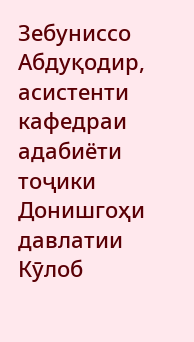Зебуниссо Абдуқодир, асистенти кафедраи адабиёти тоҷики Донишгоҳи давлатии Кӯлоб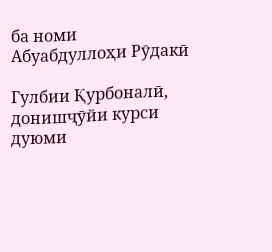ба номи Абуабдуллоҳи Рӯдакӣ

Гулбии Қурбоналӣ, донишҷӯйи курси дуюми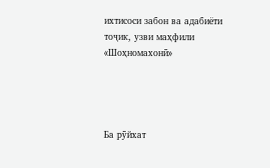ихтисоси забон ва адабиёти тоҷик, узви маҳфили «Шоҳномахонӣ»




Ба рӯйхат